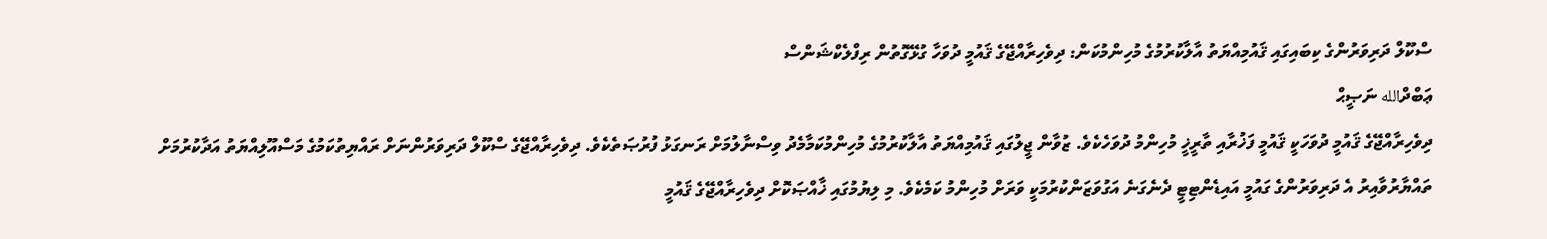ސްކޫލް ދަރިވަރުންގެ ކިބައިގައި ޤައުމިއްޔަތު އާލާކުރުމުގެ މުހިންމުކަން: ދިވެހިރާއްޖޭގެ ޤައުމީ ދުވަހާ ގުޅޭގޮތުން ރިފްލެކްޝަންސް
ޢަބްދްالله ނަޞީޙް
ދިވެހިރާއްޖޭގެ ޤައުމީ ދުވަހަކީ ޤައުމީ ފަޚުރާއި ތާރީޚީ މުހިންމު ދުވަހެކެވެ. ޒުވާން ޖީލުގައި ޤައުމިއްޔަތު އާލާކުރުމުގެ މުހިންމުކަމާމެދު ވިސްނާލުމަށް ރަނގަޅު ފުރުޞަތެކެވެ. ދިވެހިރާއްޖޭގެ ސްކޫލް ދަރިވަރުންނަށް ރައްޔިތުކަމުގެ މަސްއޫލިއްޔަތު އަދާކުރުމަށް ތައްޔާރުވާއިރު އެ ދަރިވަރުންގެ ގައުމީ އައިޑެންޓިޓީ ދެނެގަނެ އަގުވަޒަންކުރުމަކީ ވަރަށް މުހިންމު ކަމެކެވެ. މި ލިޔުމުގައި ޚާއްޞަކޮށް ދިވެހިރާއްޖޭގެ ޤައުމީ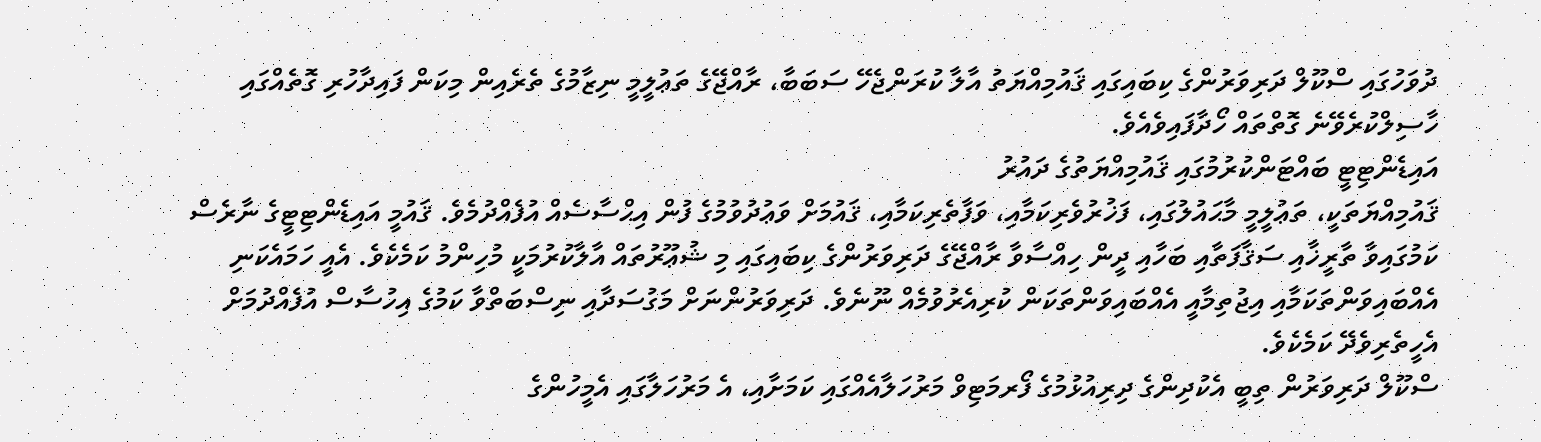ދުވަހުގައި ސްކޫލް ދަރިވަރުންގެ ކިބައިގައި ޤައުމިއްޔަތު އާލާ ކުރަންޖެހޭ ސަބަބާ، ރާއްޖޭގެ ތަޢުލީމީ ނިޒާމުގެ ތެރެއިން މިކަން ފައިދާހުރި ގޮތެއްގައި ހާސިލްކުރެވޭނެ ގޮތްތައް ހޯދާފައިވެއެވެ.
އައިޑެންޓިޓީ ބައްޓަންކުރުމުގައި ޤައުމިއްޔަތުގެ ދައުރު
ޤައުމިއްޔަތަކީ، ތަޢުލީމީ މާޙައުލުގައި، ފަޚުރުވެރިކަމާއި، ވަފާތެރިކަމާއި، ޤައުމަށް ވަޢުދުވުމުގެ ފުން އިޙްސާސެއް އުފެއްދުމެވެ. ޤައުމީ އައިޑެންޓިޓީގެ ނާރެސް ކަމުގައިވާ ތާރީޚާއި ސަޤާފަތާއި ބަހާއި ދީން ހިއްސާވާ ރާއްޖޭގެ ދަރިވަރުންގެ ކިބައިގައި މި ޝުޢޫރުތައް އާލާކުރުމަކީ މުހިންމު ކަމެކެވެ. އެއީ ހަމައެކަނި އެއްބައިވަންތަކަމާއި އިޖުތިމާއީ އެއްބައިވަންތަކަން ކުރިއެރުވުމެއް ނޫނެވެ. ދަރިވަރުންނަށް މަގުސަދާއި ނިސްބަތްވާ ކަމުގެ އިހުސާސް އުފެއްދުމަށް އެހީތެރިވެދޭ ކަމެކެވެ.
ސްކޫލް ދަރިވަރުން ތިބީ އެކުދިންގެ ދިރިއުޅުމުގެ ފޯރމަޓިވް މަރުހަލާއެއްގައި ކަމަށާއި، އެ މަރުހަލާގައި އެމީހުންގެ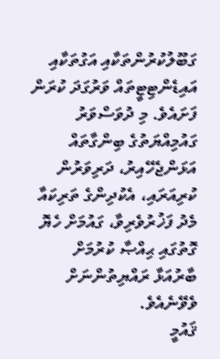ގަބޫލުކުރުންތަކާއި އަގުތަކާއި އައިޑެންޓިޓީތައް ވަރުގަދަ ކުރަން ފަށައެވެ. މި ދުވަސްވަރު ގައުމިއްޔަތުގެ ބިންގާތައް އަޅަންޖެހޭއިރު، ދަރިވަރުން ކުރިއަރައި، އެކުދިންގެ ތަރިކައާ މެދު ފަޚުރުވެރިވާ، ގައުމަށް ހެޔޮ ގޮތުގައި ޙިއްޞާ ކުރުމަށް ބާރުއަޅާ ރައްޔިތުންނަށް ވެވޭނެއެވެ.
ޤައުމީ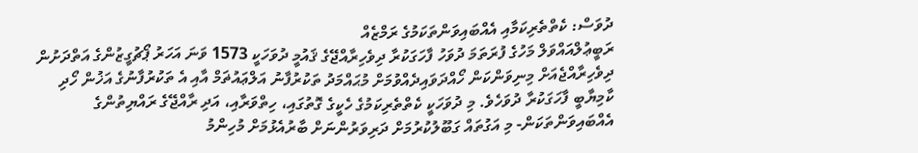ދުވަސް: ކެތްތެރިކަމާއި އެއްބައިވަންތަކަމުގެ ރަމްޒެއް
ރަބީޢުލްއައްވަލް މަހުގެ ފުރަތަމަ ދުވަހު ފާހަގަކުރާ ދިވެހިރާއްޖޭގެ ޤައުމީ ދުވަހަކީ 1573 ވަނަ އަހަރު ޕޯޗުގީޒުންގެ އަތްދަށުން ދިވެހިރާއްޖެއަށް މިނިވަންކަން ހޯއްދަވައިދެއްވުމަށް މުޙައްމަދު ތަކުރުފާނު އަލްޢައުޡަމް އާއި އެ ތަކުރުފާނުގެ އަޚުން ހޯދި ކާމިޔާބީ ފާހަގަކުރާ ދުވަހެވެ. މި ދުވަހަކީ ކެތްތެރިކަމުގެ ހެކީގެ ގޮތުގައި، ހިތްވަރާއި، އަދި ރާއްޖޭގެ ރައްޔިތުންގެ އެއްބައިވަންތަކަން- މި އަގުތައް ގަބޫލުކުރުމަށް ދަރިވަރުންނަށް ބާރުއެޅުމަށް މުހިންމު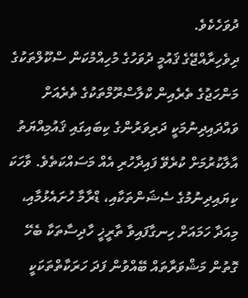ދުވަހެކެވެ.
ދިވެހިރާއްޖޭގެ ޤައުމީ ދުވަހުގެ މުހިއްމުކަން ސްކޫލްތަކުގެ މަންހަޖުގެ ތެރެއިން ކްލާސްރޫމްތަކުގެ ތެރެއަށް ވައްދައިދިނުމަކީ ދަރިވަރުންގެ ކިބައިގައި ޤައުމިއްޔަތު އާލާކުރުމަށް ކުރެވޭ ފައިދާހުރި އެއް މަސައްކަތެވެ. ވާހަކަ ކިޔައިދިނުމުގެ ސެޝަންތަކާއި، ޑްރާމާ ހުށައެޅުމާއި، މިއަދާ ހަމައަށް ހިނގާފައިވާ ތާރީޚީ ހާދިސާތަކާ ބެހޭ ގޮތުން މަޝްވަރާތައް ބޭއްވުން ފަދަ ހަރަކާތްތަކަކީ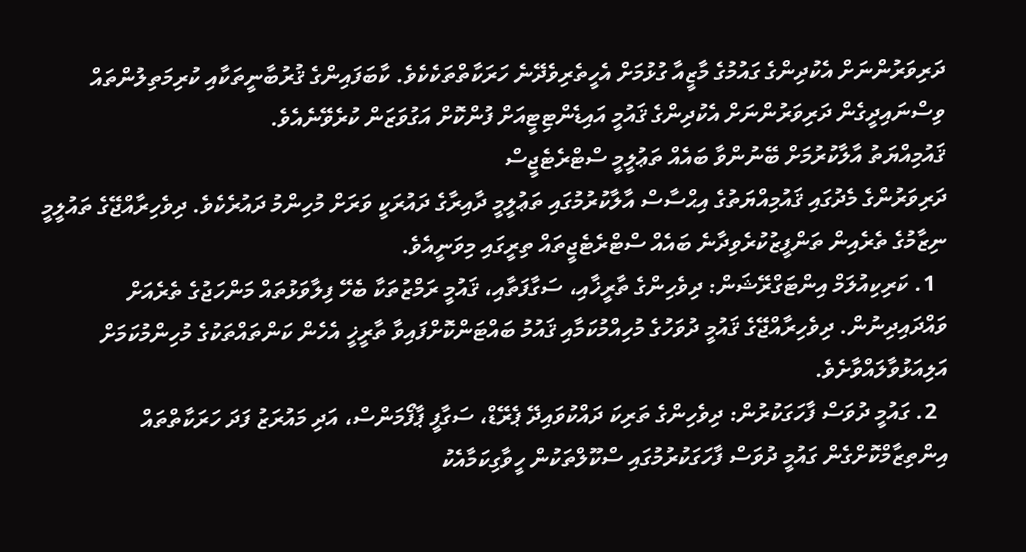ދަރިވަރުންނަށް އެކުދިންގެ ގައުމުގެ މާޒީއާ ގުޅުމަށް އެހީތެރިވެދޭނެ ހަރަކާތްތަކެކެވެ. ކާބަފައިންގެ ޤުރުބާނީތަކާއި ކުރިމަތިލުންތައް ވިސްނައިދީގެން ދަރިވަރުންނަށް އެކުދިންގެ ޤައުމީ އައިޑެންޓިޓީއަށް ފުންކޮށް އަގުވަޒަން ކުރެވޭނެއެވެ.
ޤައުމިއްޔަތު އާލާކުރުމަށް ބޭނުންވާ ބައެއް ތަޢުލީމީ ސްޓްރެޓެޖީސް
ދަރިވަރުންގެ މެދުގައި ޤައުމިއްޔަތުގެ އިޙްސާސް އާލާކުރުމުގައި ތަޢުލީމީ ދާއިރާގެ ދައުރަކީ ވަރަށް މުހިންމު ދައުރެކެވެ. ދިވެހިރާއްޖޭގެ ތައުލީމީ ނިޒާމުގެ ތެރެއިން ތަންފީޒުކުރެވިދާނެ ބައެއް ސްޓްރެޓެޖީތައް ތިރީގައި މިވަނީއެވެ.
  1. ކަރިކިއުލަމް އިންޓަގްރޭޝަން: ދިވެހިންގެ ތާރީޚާއި، ސަގާފަތާއި، ޤައުމީ ރަމްޒުތަކާ ބެހޭ ފިލާވަޅުތައް މަންހަޖުގެ ތެރެއަށް ވައްދައިދިނުން. ދިވެހިރާއްޖޭގެ ޤައުމީ ދުވަހުގެ މުހިއްމުކަމާއި ޤައުމު ބައްޓަންކޮށްފައިވާ ތާރީޚީ އެހެން ކަންތައްތަކުގެ މުހިންމުކަމަށް އަލިއަޅުވާލައްވާށެވެ.
  2. ގައުމީ ދުވަސް ފާހަގަކުރުން: ދިވެހިންގެ ތަރިކަ ދައްކުވައިދޭ ޕެރޭޑް، ސަގާފީ ޕާފޯމަންސް، އަދި މައުރަޒު ފަދަ ހަރަކާތްތައް އިންތިޒާމްކޮށްގެން ގައުމީ ދުވަސް ފާހަގަކުރުމުގައި ސްކޫލްތަކުން ހީވާގިކަމާއެކު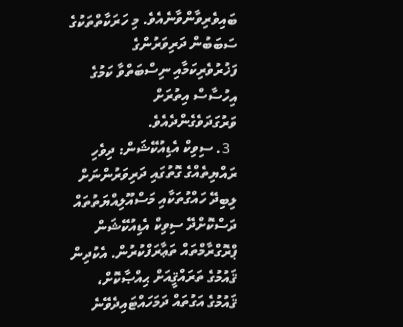ބައިވެރިވާންވާނެއެވެ. މި ހަރަކާތްތަކުގެ ސަބަބުން ދަރިވަރުންގެ ފަޚުރުވެރިކަމާއި ނިސްބަތްވާ ކަމުގެ އިހުސާސް އިތުރަށް ވަރުގަދަވެގެންދެއެވެ.
  3. ސިވިކް އެޑިއުކޭޝަން: ދިވެހި ރައްޔިތެއްގެ ގޮތުގައި ދަރިވަރުންނަށް ލިބިދޭ ހައްގުތަކާއި މަސްއޫލިއްޔަތުތައް ދަސްކޮށްދޭ ސިވިކް އެޑިއުކޭޝަން ޕްރޮގްރާމްތައް ތަޢާރަފްކުރުން. އެކުދިން ޤައުމުގެ ތަރައްޤީއަށް ޙިއްޞާކޮށް، ޤައުމުގެ އަގުތައް ދަމަހައްޓައިދެވޭނެ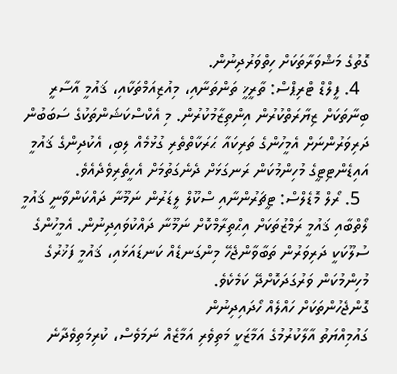ގޮތުގެ މަޝްވަރާތަކަށް ހިތްވަރުދިނުން.
  4. ފީލްޑް ޓްރިޕްސް: ތާރީޚީ ތަންތަނާއި، މިއުޒިއަމްތަކާއި، ޤައުމީ އާސާރީ ބިނާތަކަށް ޒިޔާރަތްކުރުން އިންތިޒާމުކުރުން. މި އެކްސްކަޝަންތަކުގެ ސަބަބުން ދަރިވަރުންނަށް އެމީހުންގެ ތަރިކައާ ޙަރަކާތްތެރި ގުޅުމެއް ލިބި، އެކުދިންގެ ޤައުމީ އައިޑެންޓިޓީގެ މުހިންމުކަން ރަނގަޅަށް ދެނެގަތުމަށް އެހީތެރިވެދެއެވެ.
  5. ރޯލް މޮޑެލްސް: ޓީޗަރުންނާއި ސްކޫލް ލީޑަރުން ނަމޫނާ ދައްކަންވާނީ ޤައުމީ ލޯތްބާއި ޤައުމީ ރަމްޒުތަކަށް އިޙްތިރާމްކޮށް ނަމޫނާ ދައްކުވައިދިނުން. އެމީހުންގެ ސުލޫކަކީ ދަރިވަރުން ތަބާވާންޖެހޭ މިންގަނޑެއް ކަނޑައަޅައި، ޤައުމީ ފަޚުރުގެ މުހިންމުކަން ވަރުގަދަކޮށްދޭ ކަމެކެވެ.
ގޮންޖެހުންތަކަށް ހައްލެއް ހޯދައިދިނުން
ގައުމިއްޔަތު އާލާކުރުމުގެ އަމާޒަކީ މަތިވެރި އަމާޒެއް ނަމަވެސް، ކުރިމަތިވެދާނެ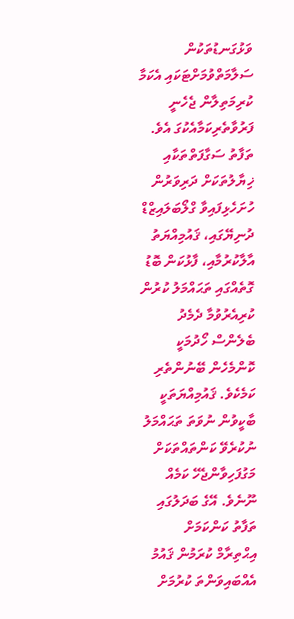ވަޅުގަނޑުތަކުން ސަލާމަތްވުމަށްޓަކައި އެކަމާ ކުރިމަތިލާން ޖެހެނީ ފަރުވާތެރިކަމާއެކުގަ އެވެ. ތަފާތު ސަގާފަތްތަކާއި ޚިޔާލުތަކަށް ދަރިވަރުން ހުށަހެޅިފައިވާ ގްލޯބަލައިޒްޑް ދުނިޔޭގައި، ޤައުމިއްޔަތު އާލާކުރުމާއި، ފާޅުކަން ބޮޑު ގޮތެއްގައި ތަޙައްމަލު ކުރުން ކުރިއެރުވުމާ ދެމެދު ބެލެންސް ހޯދުމަކީ ކޮންމެހެން ބޭނުންތެރި ކަމެކެވެ. ޤައުމިއްޔަތަކީ ބާކީވުން ނުވަތަ ތަޙައްމަލު ނުކުރެވޭ ކަންތައްތަކަށް މަގުފަހިވާންޖެހޭ ކަމެއް ނޫނެވެ. އޭގެ ބަދަލުގައި ތަފާތު ކަންކަމަށް އިޙްތިރާމް ކުރަމުން ޤައުމު އެއްބައިވަންތަ ކުރުމަށް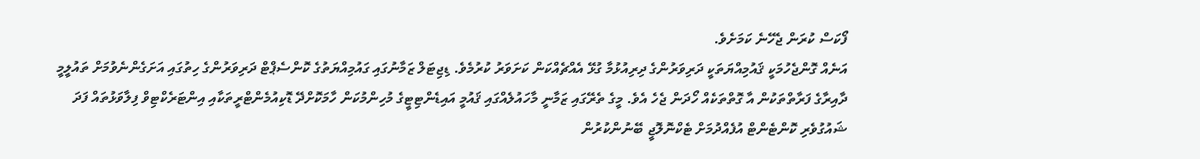ފޯކަސް ކުރަން ޖެހޭނެ ކަމަށެވެ.
އަނެއް ގޮންޖެހުމަކީ ޤައުމިއްޔަތަކީ ދަރިވަރުންގެ ދިރިއުޅުމާ ގުޅޭ އެއްޗެއްކަން ކަށަވަރު ކުރުމެވެ. ޑިޖިޓަލް ޒަމާނުގައި ގައުމިއްޔަތުގެ ކޮންސެޕްޓް ދަރިވަރުންގެ ހިތުގައި އަށަގެންނެވުމަށް ތައުލީމީ ދާއިރާގެ ފަރާތްތަކުން އާ ގޮތްތަކެއް ހޯދަން ޖެހެ އެވެ. މީގެ ތެރޭގައި ޒަމާނީ މާހައުލެއްގައި ޤައުމީ އައިޑެންޓިޓީގެ މުހިންމުކަން ހާމަކޮށްދޭ ޑޮކިއުމެންޓްރީތަކާއި އިންޓަރެކްޓިވް ފިލާވަޅުތައް ފަދަ ޝައުގުވެރި ކޮންޓެންޓް އުފެއްދުމަށް ޓެކްނޮލޮޖީ ބޭނުންކުރުން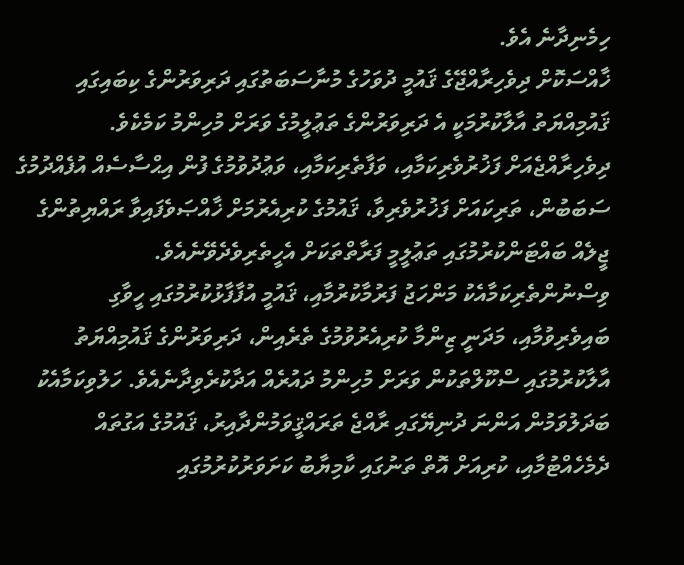ހިމެނިދާނެ އެވެ.
ޚާއްސަކޮށް ދިވެހިރާއްޖޭގެ ޤައުމީ ދުވަހުގެ މުނާސަބަތުގައި ދަރިވަރުންގެ ކިބައިގައި ޤައުމިއްޔަތު އާލާކުރުމަކީ އެ ދަރިވަރުންގެ ތަޢުލީމުގެ ވަރަށް މުހިންމު ކަމެކެވެ. ދިވެހިރާއްޖެއަށް ފަޚުރުވެރިކަމާއި، ވަފާތެރިކަމާއި، ވަޢުދުވުމުގެ ފުން އިޙްސާސެއް އުފެއްދުމުގެ ސަބަބުން، ތަރިކައަށް ފަޚުރުވެރިވާ، ޤައުމުގެ ކުރިއެރުމަށް ޚާއްޞަވެފައިވާ ރައްޔިތުންގެ ޖީލެއް ބައްޓަންކުރުމުގައި ތަޢުލީމީ ފަރާތްތަކަށް އެހީތެރިވެދެވޭނެއެވެ. ވިސްނުންތެރިކަމާއެކު މަންހަޖު ފަރުމާކުރުމާއި، ޤައުމީ އުފާފާޅުކުރުމުގައި ހީވާގި ބައިވެރިވުމާއި، މަދަނީ ޒިންމާ ކުރިއެރުވުމުގެ ތެރެއިން، ދަރިވަރުންގެ ޤައުމިއްޔަތު އާލާކުރުމުގައި ސްކޫލްތަކުން ވަރަށް މުހިންމު ދައުރެއް އަދާކުރެވިދާނެއެވެ. ހަލުވިކަމާއެކު ބަދަލުވަމުން އަންނަ ދުނިޔޭގައި ރާއްޖެ ތަރައްޤީވަމުންދާއިރު، ޤައުމުގެ އަގުތައް ދެމެހެއްޓުމާއި، ކުރިއަށް އޮތް ތަނުގައި ކާމިޔާބު ކަށަވަރުކުރުމުގައި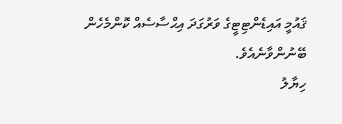ޤައުމީ އައިޑެންޓިޓީގެ ވަރުގަދަ އިޙްސާސެއް ކޮންމެހެން ބޭނުންވާނެއެވެ.
ހިޔާލު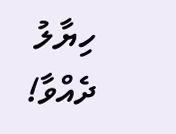ހިޔާލު ދެއްވާ!